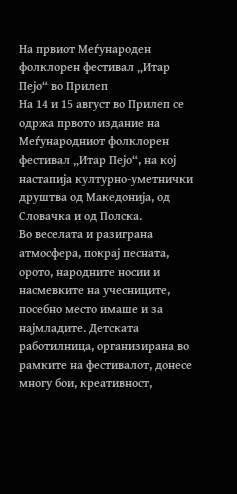На првиот Меѓународен фолклорен фестивал „Итар Пејо“ во Прилеп
На 14 и 15 август во Прилеп се одржа првото издание на Меѓународниот фолклорен фестивал „Итар Пејо“, на кој настапија културно-уметнички друштва од Македонија, од Словачка и од Полска.
Во веселата и разиграна атмосфера, покрај песната, орото, народните носии и насмевките на учесниците, посебно место имаше и за најмладите. Детската работилница, организирана во рамките на фестивалот, донесе многу бои, креативност,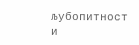љубопитност и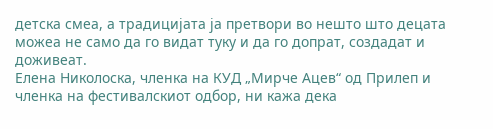детска смеа, а традицијата ја претвори во нешто што децата можеа не само да го видат туку и да го допрат, создадат и доживеат.
Елена Николоска, членка на КУД „Мирче Ацев“ од Прилеп и членка на фестивалскиот одбор, ни кажа дека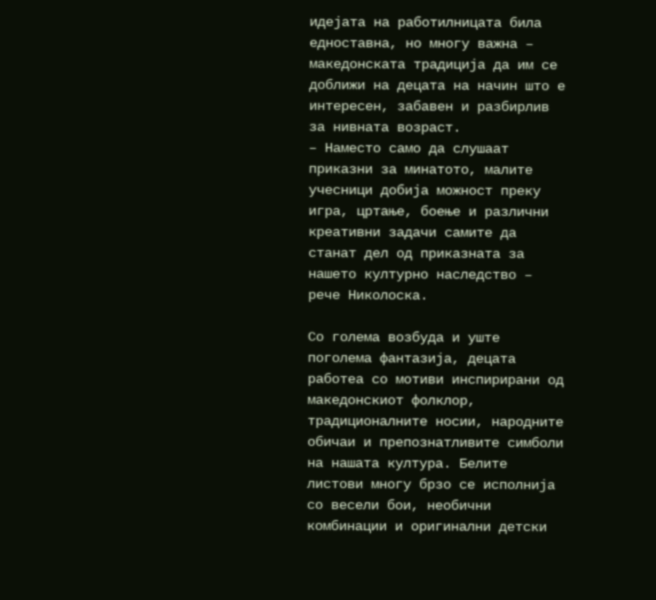идејата на работилницата била едноставна, но многу важна – македонската традиција да им се доближи на децата на начин што е интересен, забавен и разбирлив за нивната возраст.
– Наместо само да слушаат приказни за минатото, малите учесници добија можност преку игра, цртање, боење и различни креативни задачи самите да станат дел од приказната за нашето културно наследство – рече Николоска.

Со голема возбуда и уште поголема фантазија, децата работеа со мотиви инспирирани од македонскиот фолклор, традиционалните носии, народните обичаи и препознатливите симболи на нашата култура. Белите листови многу брзо се исполнија со весели бои, необични комбинации и оригинални детски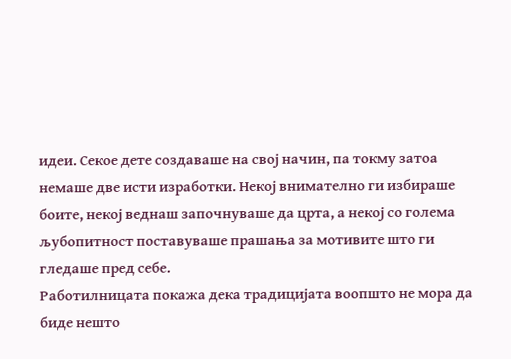идеи. Секое дете создаваше на свој начин, па токму затоа немаше две исти изработки. Некој внимателно ги избираше боите, некој веднаш започнуваше да црта, а некој со голема љубопитност поставуваше прашања за мотивите што ги гледаше пред себе.
Работилницата покажа дека традицијата воопшто не мора да биде нешто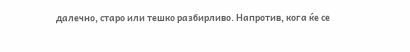далечно, старо или тешко разбирливо. Напротив, кога ќе се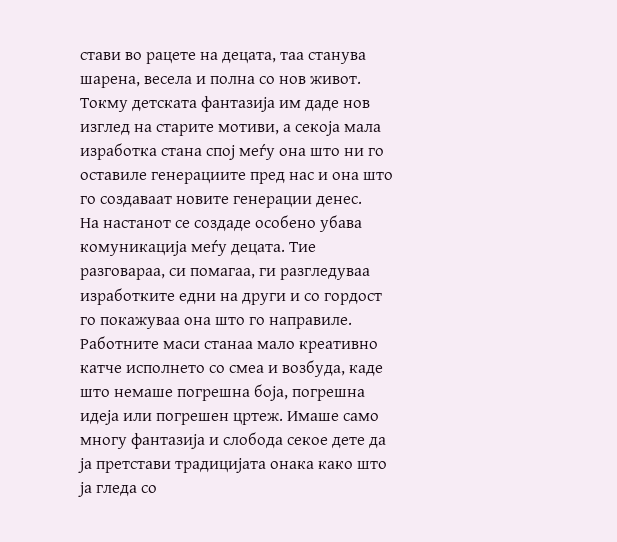стави во рацете на децата, таа станува шарена, весела и полна со нов живот. Токму детската фантазија им даде нов изглед на старите мотиви, а секоја мала изработка стана спој меѓу она што ни го оставиле генерациите пред нас и она што го создаваат новите генерации денес.
На настанот се создаде особено убава комуникација меѓу децата. Тие разговараа, си помагаа, ги разгледуваа изработките едни на други и со гордост го покажуваа она што го направиле. Работните маси станаа мало креативно катче исполнето со смеа и возбуда, каде што немаше погрешна боја, погрешна идеја или погрешен цртеж. Имаше само многу фантазија и слобода секое дете да ја претстави традицијата онака како што ја гледа со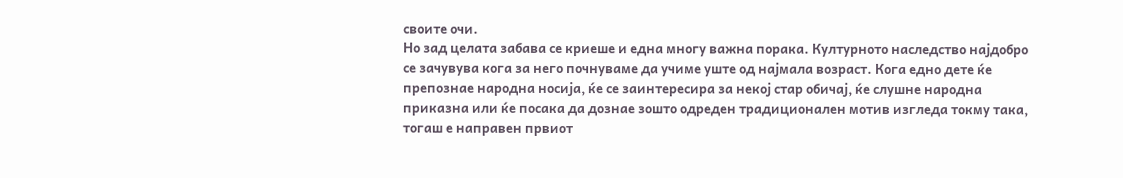своите очи.
Но зад целата забава се криеше и една многу важна порака. Културното наследство најдобро се зачувува кога за него почнуваме да учиме уште од најмала возраст. Кога едно дете ќе препознае народна носија, ќе се заинтересира за некој стар обичај, ќе слушне народна приказна или ќе посака да дознае зошто одреден традиционален мотив изгледа токму така, тогаш е направен првиот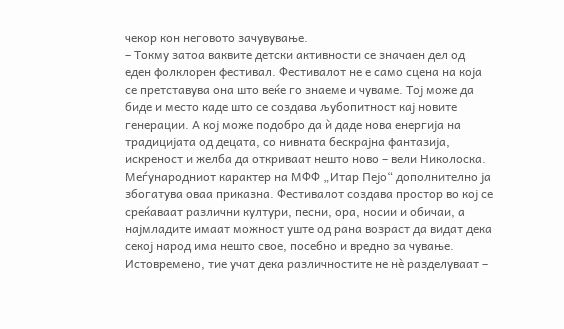чекор кон неговото зачувување.
– Токму затоа ваквите детски активности се значаен дел од еден фолклорен фестивал. Фестивалот не е само сцена на која се претставува она што веќе го знаеме и чуваме. Тој може да биде и место каде што се создава љубопитност кај новите генерации. А кој може подобро да ѝ даде нова енергија на традицијата од децата, со нивната бескрајна фантазија, искреност и желба да откриваат нешто ново – вели Николоска.
Меѓународниот карактер на МФФ „Итар Пејо“ дополнително ја збогатува оваа приказна. Фестивалот создава простор во кој се среќаваат различни култури, песни, ора, носии и обичаи, а најмладите имаат можност уште од рана возраст да видат дека секој народ има нешто свое, посебно и вредно за чување. Истовремено, тие учат дека различностите не нè разделуваат –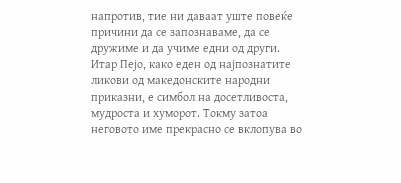напротив, тие ни даваат уште повеќе причини да се запознаваме, да се дружиме и да учиме едни од други.
Итар Пејо, како еден од најпознатите ликови од македонските народни приказни, е симбол на досетливоста, мудроста и хуморот. Токму затоа неговото име прекрасно се вклопува во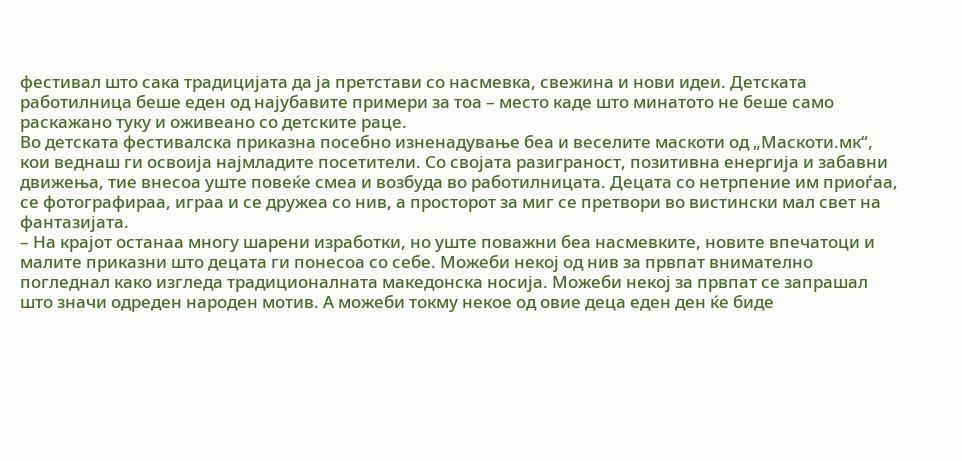фестивал што сака традицијата да ја претстави со насмевка, свежина и нови идеи. Детската работилница беше еден од најубавите примери за тоа – место каде што минатото не беше само раскажано туку и оживеано со детските раце.
Во детската фестивалска приказна посебно изненадување беа и веселите маскоти од „Маскоти.мк“, кои веднаш ги освоија најмладите посетители. Со својата разиграност, позитивна енергија и забавни движења, тие внесоа уште повеќе смеа и возбуда во работилницата. Децата со нетрпение им приоѓаа, се фотографираа, играа и се дружеа со нив, а просторот за миг се претвори во вистински мал свет на фантазијата.
– На крајот останаа многу шарени изработки, но уште поважни беа насмевките, новите впечатоци и малите приказни што децата ги понесоа со себе. Можеби некој од нив за првпат внимателно погледнал како изгледа традиционалната македонска носија. Можеби некој за првпат се запрашал што значи одреден народен мотив. А можеби токму некое од овие деца еден ден ќе биде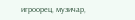игроорец, музичар,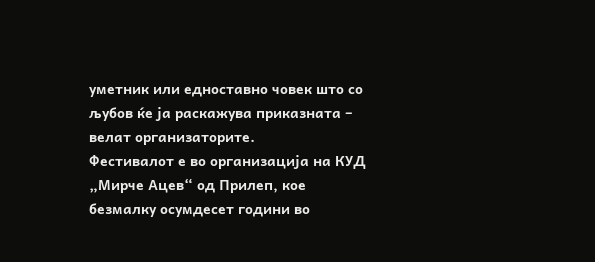уметник или едноставно човек што со љубов ќе ја раскажува приказната – велат организаторите.
Фестивалот е во организација на КУД „Мирче Ацев“ од Прилеп, кое безмалку осумдесет години во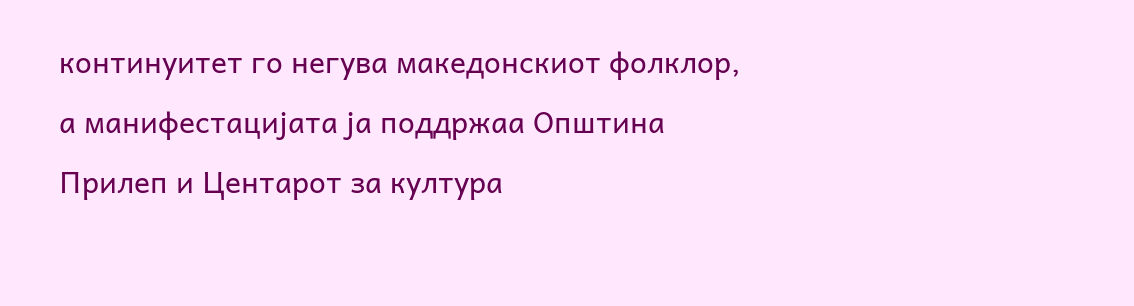континуитет го негува македонскиот фолклор, а манифестацијата ја поддржаа Општина Прилеп и Центарот за култура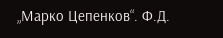„Марко Цепенков“. Ф.Д.